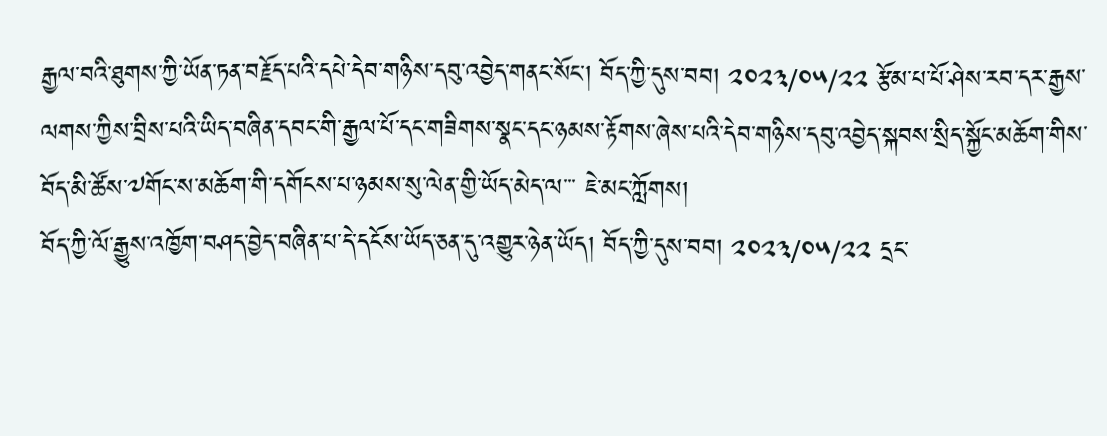རྒྱལ་བའི་ཐུགས་ཀྱི་ཡོན་ཏན་བརྗོད་པའི་དཔེ་དེབ་གཉིས་དབུ་འབྱེད་གནང་སོང་། བོད་ཀྱི་དུས་བབ། ༢༠༢༣/༠༥/༢༢ རྩོམ་པ་པོ་ཤེས་རབ་དར་རྒྱས་ལགས་ཀྱིས་བྲིས་པའི་ཡིད་བཞིན་དབང་གི་རྒྱལ་པོ་དང་གཟིགས་སྣང་དང་ཉམས་རྟོགས་ཞེས་པའི་དེབ་གཉིས་དབུ་འབྱེད་སྐབས་སྲིད་སྐྱོང་མཆོག་གིས་བོད་མི་ཚོས་༧གོང་ས་མཆོག་གི་དགོངས་པ་ཉམས་སུ་ལེན་གྱི་ཡོད་མེད་ལ་་་ ཇེ་མང་ཀློགས།
བོད་ཀྱི་ལོ་རྒྱུས་འཁྱོག་བཤད་བྱེད་བཞིན་པ་དེ་དངོས་ཡོད་ཅན་དུ་འགྱུར་ཉེན་ཡོད། བོད་ཀྱི་དུས་བབ། ༢༠༢༣/༠༥/༢༢ དྲང་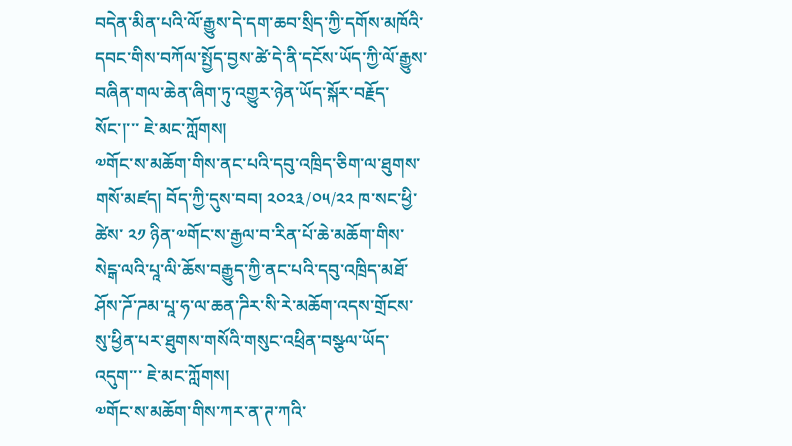བདེན་མིན་པའི་ལོ་རྒྱུས་དེ་དག་ཆབ་སྲིད་ཀྱི་དགོས་མཁོའི་དབང་གིས་བཀོལ་སྤྱོད་བྱས་ཚེ་དེ་ནི་དངོས་ཡོད་ཀྱི་ལོ་རྒྱུས་བཞིན་གལ་ཆེན་ཞིག་ཏུ་འགྱུར་ཉེན་ཡོད་སྐོར་བརྗོད་སོང་།་་་ ཇེ་མང་ཀློགས།
༧གོང་ས་མཆོག་གིས་ནང་པའི་དབུ་འཁྲིད་ཅིག་ལ་ཐུགས་གསོ་མཛད། བོད་ཀྱི་དུས་བབ། ༢༠༢༣/༠༥/༢༢ ཁ་སང་ཕྱི་ཚེས་ ༢༡ ཉིན་༧གོང་ས་རྒྱལ་བ་རིན་པོ་ཆེ་མཆོག་གིས་སེངྒ་ལའི་པཱ་ལི་ཆོས་བརྒྱུད་ཀྱི་ནང་པའི་དབུ་འཁྲིད་མཐོ་ཤོས་ཌོ་ཌམ་པཱ་ཧ་ལ་ཆན་ཌིར་སི་རེ་མཆོག་འདས་གྲོངས་སུ་ཕྱིན་པར་ཐུགས་གསོའི་གསུང་འཕྲིན་བསྩལ་ཡོད་འདུག་་་ ཇེ་མང་ཀློགས།
༧གོང་ས་མཆོག་གིས་ཀར་ན་ཊ་ཀའི་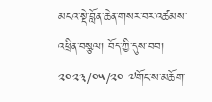མངའ་སྡེ་བློན་ཆེན་གསར་བར་འཚམས་འཕྲིན་བསྩལ། བོད་ཀྱི་དུས་བབ། ༢༠༢༣/༠༥/༢༠ ༧གོང་ས་མཆོག་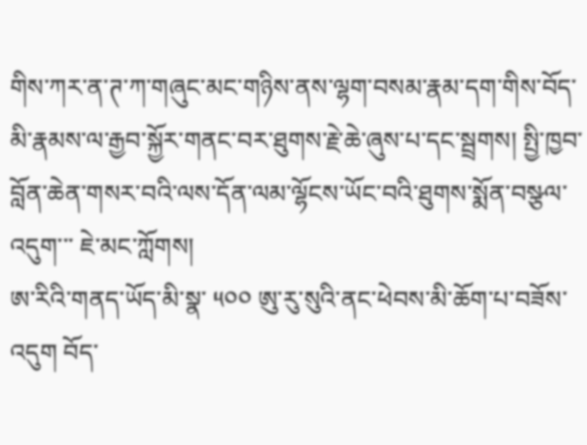གིས་ཀར་ན་ཊ་ཀ་གཞུང་མང་གཉིས་ནས་ལྷག་བསམ་རྣམ་དག་གིས་བོད་མི་རྣམས་ལ་རྒྱབ་སྐྱོར་གནང་བར་ཐུགས་རྗེ་ཆེ་ཞུས་པ་དང་སྦྲགས། སྤྱི་ཁྱབ་བློན་ཆེན་གསར་བའི་ལས་དོན་ལམ་ལྷོངས་ཡོང་བའི་ཐུགས་སྨོན་བསྩལ་འདུག་་་ ཇེ་མང་ཀློགས།
ཨ་རིའི་གནད་ཡོད་མི་སྣ་ ༥༠༠ ཨུ་རུ་སུའི་ནང་ཕེབས་མི་ཆོག་པ་བཟོས་འདུག བོད་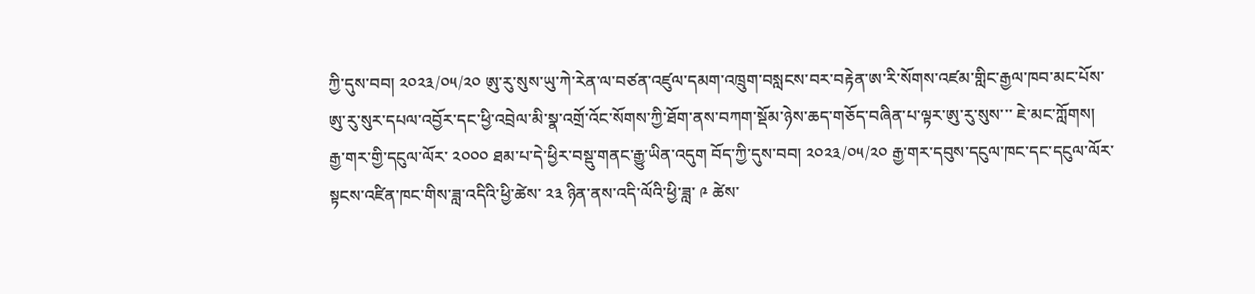ཀྱི་དུས་བབ། ༢༠༢༣/༠༥/༢༠ ཨུ་རུ་སུས་ཡུ་ཀེ་རེན་ལ་བཙན་འཛུལ་དམག་འཁྲུག་བསླངས་བར་བརྟེན་ཨ་རི་སོགས་འཛམ་གླིང་རྒྱལ་ཁབ་མང་པོས་ཨུ་རུ་སུར་དཔལ་འབྱོར་དང་ཕྱི་འབྲེལ་མི་སྣ་འགྲོ་འོང་སོགས་ཀྱི་ཐོག་ནས་བཀག་སྡོམ་ཉེས་ཆད་གཅོད་བཞིན་པ་ལྟར་ཨུ་རུ་སུས་་་ ཇེ་མང་ཀློགས།
རྒྱ་གར་གྱི་དངུལ་ལོར་ ༢༠༠༠ ཐམ་པ་དེ་ཕྱིར་བསྡུ་གནང་རྒྱུ་ཡིན་འདུག བོད་ཀྱི་དུས་བབ། ༢༠༢༣/༠༥/༢༠ རྒྱ་གར་དབུས་དངུལ་ཁང་དང་དངུལ་ལོར་སྟངས་འཛིན་ཁང་གིས་ཟླ་འདིའི་ཕྱི་ཚེས་ ༢༣ ཉིན་ནས་འདི་ལོའི་ཕྱི་ཟླ་ ༩ ཚེས་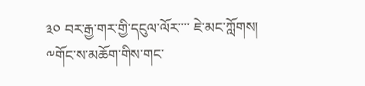༣༠ བར་རྒྱ་གར་གྱི་དངུལ་ལོར་་་་ ཇེ་མང་ཀློགས།
༸གོང་ས་མཆོག་གིས་གང་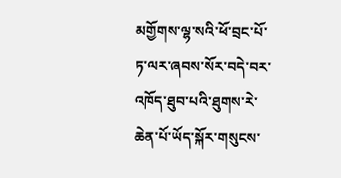མགྱོགས་ལྷ་སའི་ཕོ་བྲང་པོ་ཏ་ལར་ཞབས་སོར་བདེ་བར་འཁོད་ཐུབ་པའི་ཐུགས་རེ་ཆེན་པོ་ཡོད་སྐོར་གསུངས་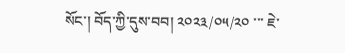སོང་། བོད་ཀྱི་དུས་བབ། ༢༠༢༣/༠༥/༢༠ ་་་ ཇེ་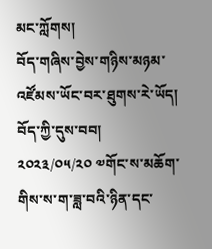མང་ཀློགས།
བོད་གཞིས་བྱེས་གཉིས་མཉམ་འཛོམས་ཡོང་བར་ཐུགས་རེ་ཡོད། བོད་ཀྱི་དུས་བབ། ༢༠༢༣/༠༥/༢༠ ༧གོང་ས་མཆོག་གིས་ས་ག་ཟླ་བའི་ཉིན་དང་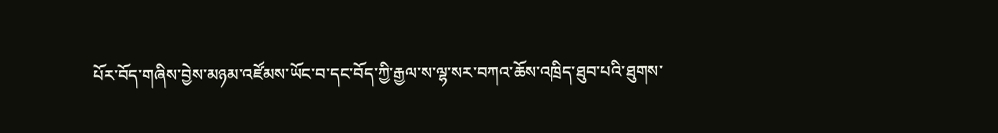པོར་བོད་གཞིས་བྱེས་མཉམ་འཛོམས་ཡོང་བ་དང་བོད་ཀྱི་རྒྱལ་ས་ལྷ་སར་བཀའ་ཆོས་འཁྲིད་ཐུབ་པའི་ཐུགས་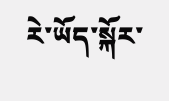རེ་ཡོད་སྐོར་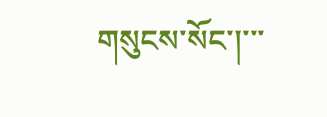གསུངས་སོང་།་་་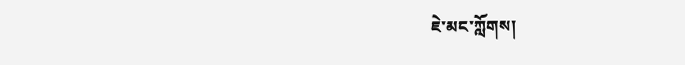ཇེ་མང་ཀློགས།